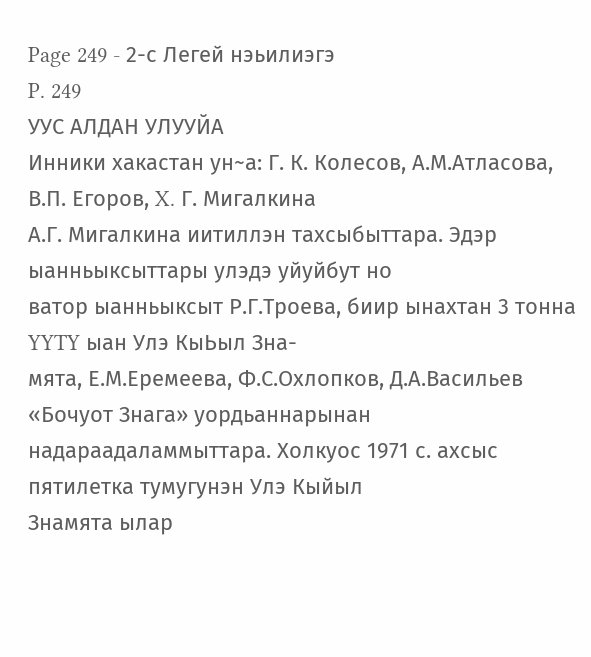Page 249 - 2-с Легей нэьилиэгэ
P. 249
УУС АЛДАН УЛУУЙА
Инники хакастан ун~а: Г. К. Колесов, А.М.Атласова, В.П. Егоров, X. Г. Мигалкина
А.Г. Мигалкина иитиллэн тахсыбыттара. Эдэр ыанньыксыттары улэдэ уйуйбут но
ватор ыанньыксыт Р.Г.Троева, биир ынахтан 3 тонна YYTY ыан Улэ КыЬыл Зна-
мята, Е.М.Еремеева, Ф.С.Охлопков, Д.А.Васильев «Бочуот Знага» уордьаннарынан
надараадаламмыттара. Холкуос 1971 с. ахсыс пятилетка тумугунэн Улэ Кыйыл
Знамята ылар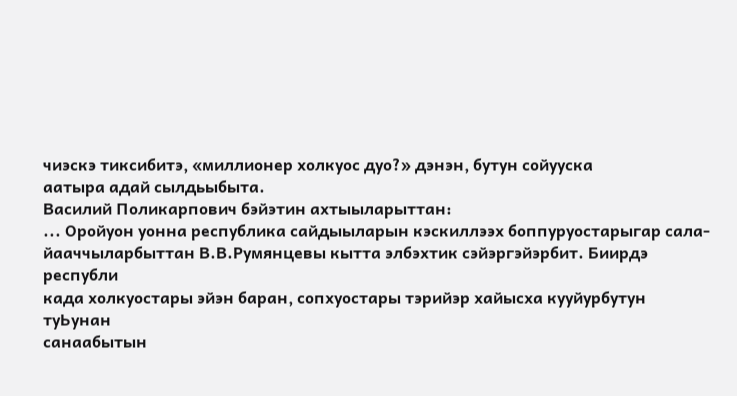чиэскэ тиксибитэ, «миллионер холкуос дуо?» дэнэн, бутун сойууска
аатыра адай сылдьыбыта.
Василий Поликарпович бэйэтин ахтыыларыттан:
... Оройуон уонна республика сайдыыларын кэскиллээх боппуруостарыгар сала-
йааччыларбыттан В.В.Румянцевы кытта элбэхтик сэйэргэйэрбит. Биирдэ республи
када холкуостары эйэн баран, сопхуостары тэрийэр хайысха кууйурбутун туЬунан
санаабытын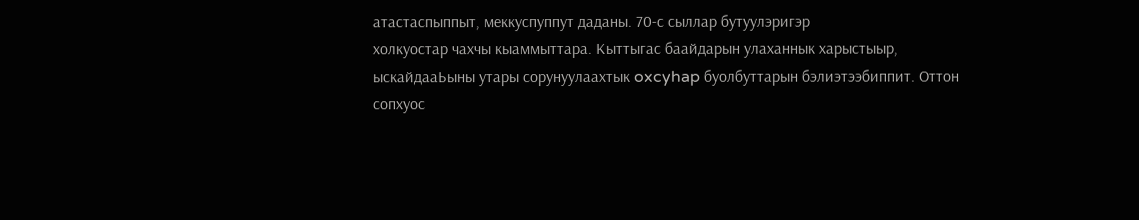атастаспыппыт, меккуспуппут даданы. 70-с сыллар бутуулэригэр
холкуостар чахчы кыаммыттара. Кыттыгас баайдарын улаханнык харыстыыр,
ыскайдааЬыны утары сорунуулаахтык oxcyhap буолбуттарын бэлиэтээбиппит. Оттон
сопхуос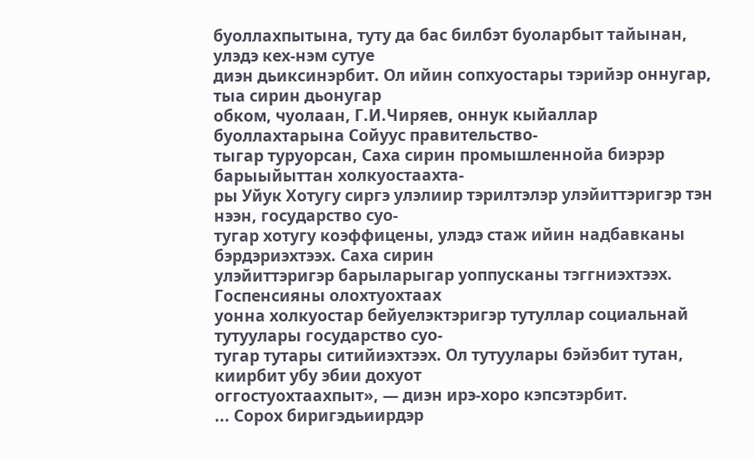буоллахпытына, туту да бас билбэт буоларбыт тайынан, улэдэ кех-нэм сутуе
диэн дьиксинэрбит. Ол ийин сопхуостары тэрийэр оннугар, тыа сирин дьонугар
обком, чуолаан, Г.И.Чиряев, оннук кыйаллар буоллахтарына Сойуус правительство-
тыгар туруорсан, Саха сирин промышленнойа биэрэр барыыйыттан холкуостаахта-
ры Уйук Хотугу сиргэ улэлиир тэрилтэлэр улэйиттэригэр тэн нээн, государство суо-
тугар хотугу коэффицены, улэдэ стаж ийин надбавканы бэрдэриэхтээх. Саха сирин
улэйиттэригэр барыларыгар уоппусканы тэггниэхтээх. Госпенсияны олохтуохтаах
уонна холкуостар бейуелэктэригэр тутуллар социальнай тутуулары государство суо-
тугар тутары ситийиэхтээх. Ол тутуулары бэйэбит тутан, киирбит убу эбии дохуот
оггостуохтаахпыт», — диэн ирэ-хоро кэпсэтэрбит.
... Сорох биригэдьиирдэр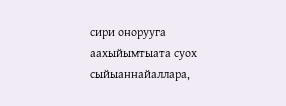сири онорууга аахыйымтыата суох сыйыаннайаллара,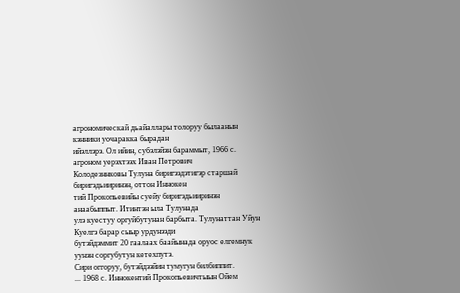агрономическай дьайаллары толоруу былаанын кэнники уочаракка бырадан
ийэллэрэ. Ол ийин, субэлэйэн бараммыт, 1966 с. агроном уерэхтээх Иван Петрович
Колодезннковы Тулуна биригээдэтигэр старшай биригэдьииринэн, оттон Иннокен
тий Прокопьевийы суейу биригэдьииринэн анаабыппыт. Итинтэн ыла Тулунада
улэ куестуу оргуйбутунан барбыта. Тулунаттан Уйун Куелгэ барар сыыр урдунээди
бутэйдэммит 20 гаалаах баайынада оруос елгемнук уунэн соргубутун кетехпутэ.
Сири оггоруу, бутэйдээйин тумугун билбиппит.
... 1968 с. Иннокентий Прокопьевичтыын Ойем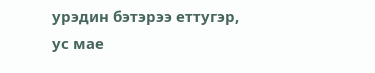урэдин бэтэрээ еттугэр, ус мае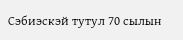Сэбиэскэй тутул 70 сылын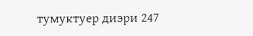тумуктуер диэри 247